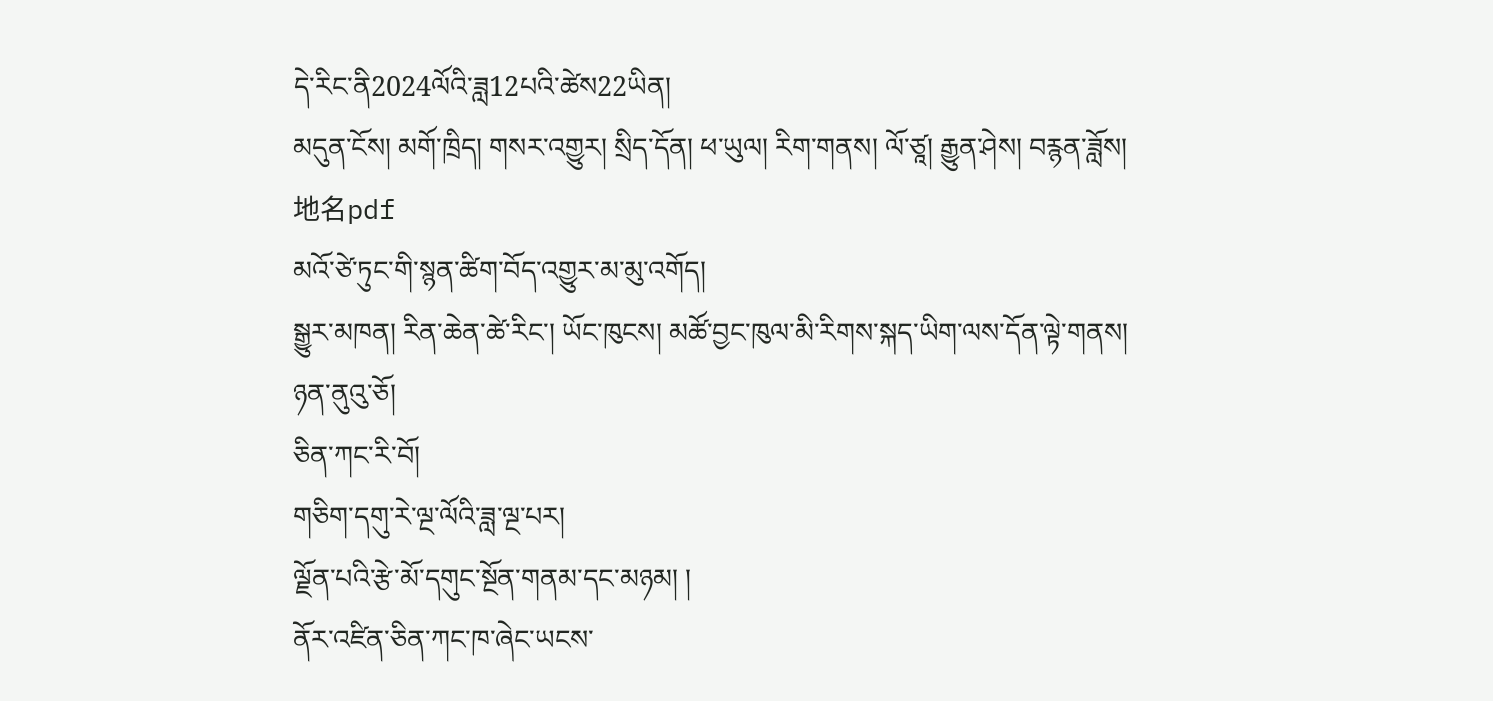དེ་རིང་ནི2024ལོའི་ཟླ12པའི་ཚེས22ཡིན།
མདུན་ངོས། མགོ་ཁྲིད། གསར་འགྱུར། སྲིད་དོན། ཕ་ཡུལ། རིག་གནས། ལོ་ཙཱ། རྒྱུན་ཤེས། བརྙན་ཟློས། 地名pdf
མའོ་ཙེ་ཏུང་གི་སྙན་ཚིག་བོད་འགྱུར་མ་མུ་འགོད།
སྒྱུར་མཁན། རིན་ཆེན་ཚེ་རིང་། ཡོང་ཁུངས། མཚོ་བྱང་ཁུལ་མི་རིགས་སྐད་ཡིག་ལས་དོན་ལྟེ་གནས།
ཉན་ནུའུ་ཅོ།
ཅིན་ཀང་རི་བོ།
གཅིག་དགུ་རེ་ལྔ་ལོའི་ཟླ་ལྔ་པར།
ལྗོན་པའི་རྩེ་མོ་དགུང་སྔོན་གནམ་དང་མཉམ། །
ནོར་འཛིན་ཅིན་ཀང་ཁ་ཞེང་ཡངས་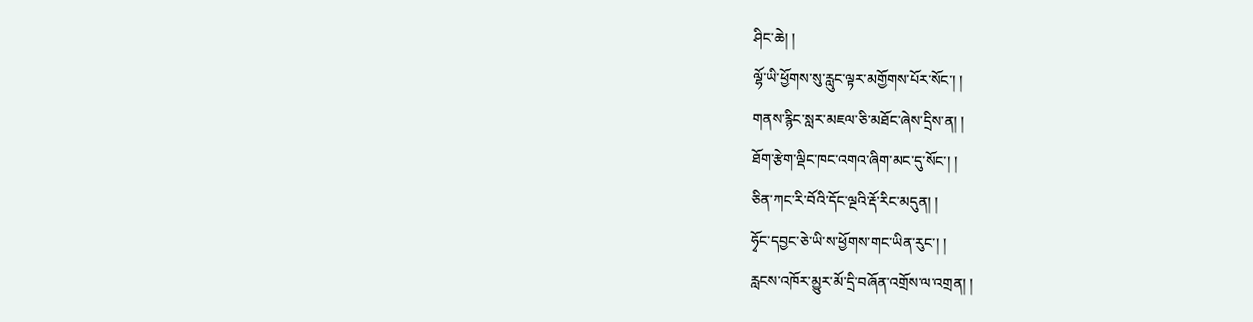ཤིང་ཆེ། །
ལྷོ་ཡི་ཕྱོགས་སུ་རླུང་ལྟར་མགྱོགས་པོར་སོང་། །
གནས་རྙིང་སླར་མཇལ་ཅི་མཐོང་ཞེས་དྲིས་ན། །
ཐོག་རྩེག་ལྡིང་ཁང་འགའ་ཞིག་མང་དུ་སོང་། །
ཅིན་ཀང་རི་བོའི་དོང་ལྔའི་རྡོ་རིང་མདུན། །
ཧྭོང་དབྱང་ཅེ་ཡི་ས་ཕྱོགས་གང་ཡིན་རུང་། །
རླངས་འཁོར་མྱུར་མོ་དྲི་བཞོན་འགྲོས་ལ་འགྲན། །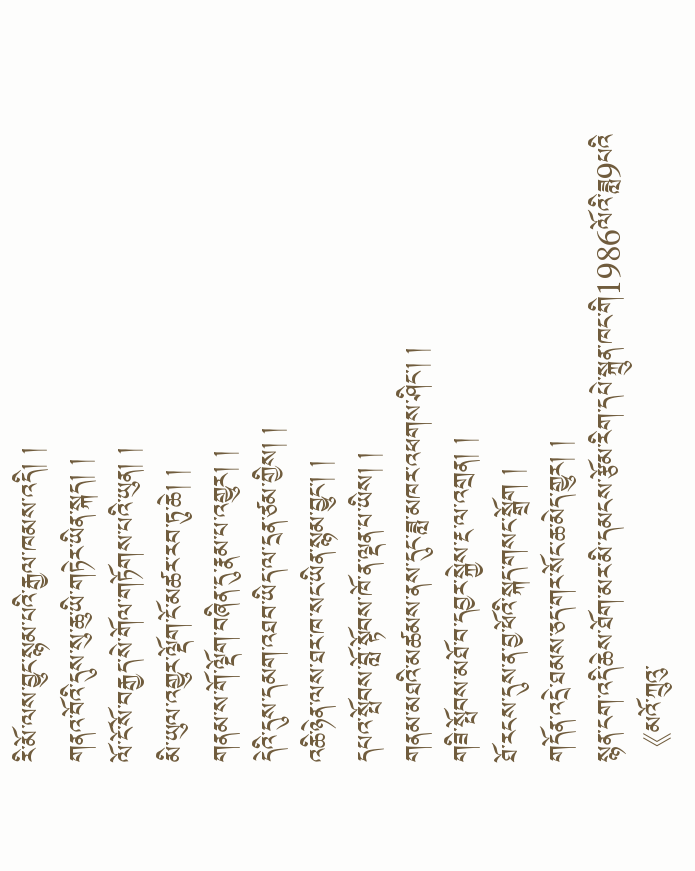རི་མོ་ལས་བྱུང་སྙམ་པའི་རྒྱལ་ཁམས་འདི། །
གནའ་བོའི་དུས་སུ་ཆུ་ཡི་གཏེར་ཡིན་སྐད། །
ལོ་ངོ་སོ་བརྒྱད་སེ་གོལ་གཏོགས་པའི་ཡུན། །
མི་ཡུལ་འགྱུར་ལྡོག་ངོ་མཚར་རབ་ཏུ་ཆེ། །
གནམ་ས་གོ་ལྡོག་བཞིན་དུ་རྣམ་པ་འགྱུར། །
དེའི་དུས་དམག་འཐབ་ཡིད་ལ་དྲན་ཙམ་གྱིས། །
འཆི་ཉེན་ལས་ཐར་ཁ་སང་ཡིན་སྙམ་བྱུང་། །
དཔའ་སྤོབས་བློ་སྟོབས་ཁོ་ན་ལྡན་པ་ཡིས། །
གནམ་མཐའི་མཚམས་ནས་དུང་ཟླ་མཁར་འཕགས་ཤིང་། །
གཟི་སྤོབས་མཐོ་བ་དབྱར་སྐྱེས་རྔ་ལ་འགྲན། །
ཐོ་རངས་དུས་ན་བྱ་ཕོའི་སྐད་གསང་སྒྲོག །
གདོན་འདྲེ་ཐམས་ཅད་གར་སོང་ཆ་མེད་གྱུར། །
སྙན་ངག་འདི་ཆེས་ཐོག་མར་མི་དམངས་རྩོམ་རིག་དཔེ་སྐྲུན་ཁང་གི1986ལོའི་ཟླ9པའི《མའོ་ཀྲུའུ་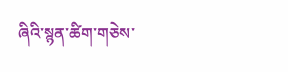ཞིའི་སྙན་ཚིག་གཅེས་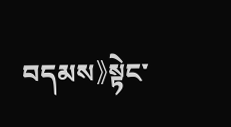བདམས》སྟེང་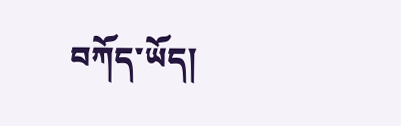བཀོད་ཡོད།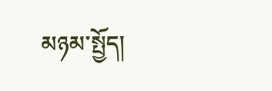མཉམ་སྤྱོད།